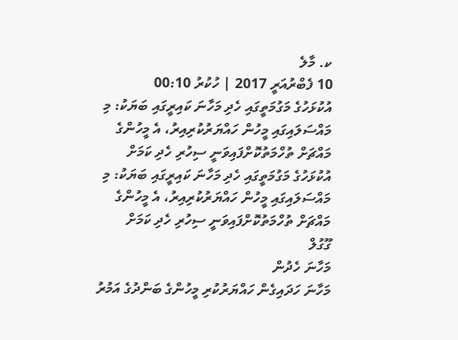ކ. މާލެ
10 ފެބްރުއަރީ 2017 | ހުކުރު 00:10
އުކުޅަހުގެ މަގުމަތީގައި ހެދި މަހާނަ ކައިރީގައި ބަޔަކު: މި މައްސަލައިގައި މީހުން ހައްޔަރުކުރިއިރު، އެ މީހުންގެ މައްޗަށް ތުހްމަތުކޮށްފައިވަނީ ސިހުރި ހެދި ކަމަށް
އުކުޅަހުގެ މަގުމަތީގައި ހެދި މަހާނަ ކައިރީގައި ބަޔަކު: މި މައްސަލައިގައި މީހުން ހައްޔަރުކުރިއިރު، އެ މީހުންގެ މައްޗަށް ތުހްމަތުކޮށްފައިވަނީ ސިހުރި ހެދި ކަމަށް
ގޫގުލް
މަހާނަ ހެދުން
މަހާނަ ހަދައިގެން ހައްޔަރުކުރި މީހުންގެ ބަންދުގެ އަމުރު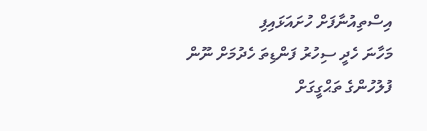އިސްތިއުނާފަށް ހުށައަޅައިފި
މަހާނަ ހެދީ ސިހުރު ފަންޑިތަ ހެދުމަށް ނޫން
ފުލުހުންގެ ތަޙްގީގަށް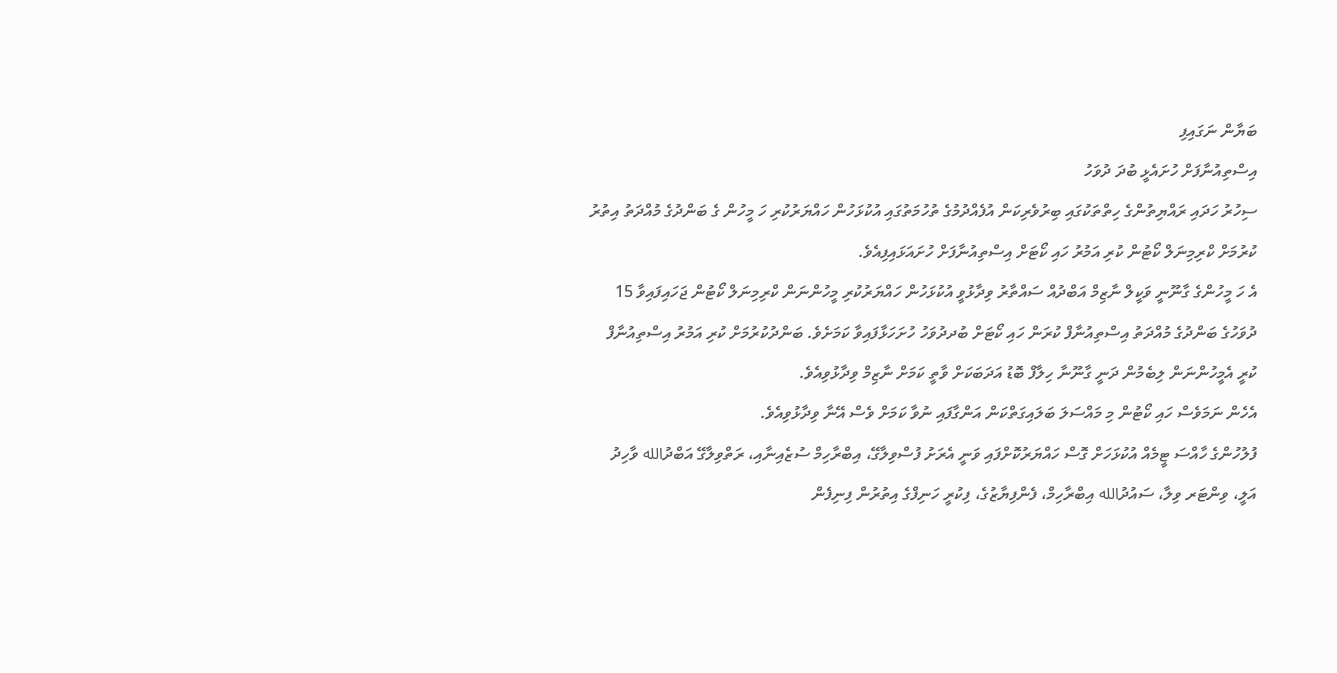ބަޔާން ނަގައިފި
އިސްތިއުނާފަށް ހުށައެޅީ ބުދަ ދުވަހު
ސިހުރު ހަދައި ރައްޔިތުންގެ ހިތްތަކުގައި ބިރުވެރިކަން އުފެއްދުމުގެ ތުހުމަތުގައި އުކުޅަހުން ހައްޔަރުކުރި ހަ މީހުން ގެ ބަންދުގެ މުއްދަތު އިތުރު ކުރުމަށް ކްރިމިނަލް ކޯޓުން ކުރި އަމުރު ހައި ކޯޓަށް އިސްތިއުނާފަށް ހުށައަޅައިފިއެވެ.
އެ ހަ މީހުންގެ ގާނޫނީ ވަކީލް ނާޒިމް އަބްދުއް ސައްތާރު ވިދާޅުވީ އުކުޅަހުން ހައްޔަރުކުރި މީހުންނަން ކްރިމިނަލް ކޯޓުން ޖަހައިފައިވާ 15 ދުވަހުގެ ބަންދުގެ މުއްދަތު އިސްތިއުނާފް ކުރަން ހައި ކޯޓަށް ބުދދުވަހު ހުށަހަޅާފައިވާ ކަމަށެވެ. ބަންދުކުރުމަށް ކުރި އަމުރު އިސްތިއުނާފް ކުރީ އެމީހުންނަން ލިބެމުން ދަނީ ގާނޫނާ ހިލާފް ބޮޑު އަދަބަކަށް ވާތީ ކަމަށް ނާޒިމް ވިދާޅުވިއެވެ.
އެހެން ނަމަވެސް ހައި ކޯޓުން މި މައްސަލަ ބަލައިގަތްކަން އަންގާފައި ނުވާ ކަމަށް ވެސް އޭނާ ވިދާޅުވިއެވެ.
ފުލުހުންގެ ހާއްސަ ޓީމެއް އުކުޅަހަށް ގޮސް ހައްޔަރުކޮށްފައި ވަނީ އެރަށު ފުސްވިލާގޭ، އިބްރާހިމް ސުޒެއިނާއި، ރަތްވިލާގޭ އަބްދުالله ވާހިދު އަލީ، ވިންޓަރ ވިލާ، ސައުދުالله އިބްރާހިމް، ފެންފިޔާޒުގެ، ފިކުރީ ހަނިފްގެ އިތުރުން ފިނިފެން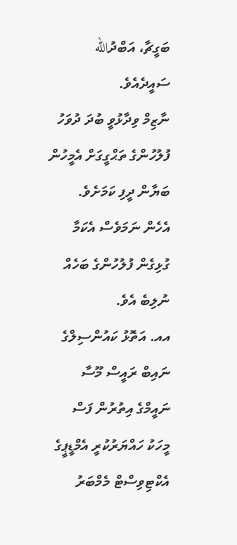ބަގީޗާ، އަބްދުالله ސައީދެއެވެ.
ނާޒިމް ވިދާޅުވީ ބުދަ ދުވަހު ފުލުހުންގެ ތަޙްގީގަށް އެމީހުން ބަޔާން ދީފި ކަމަށެވެ.  އެހެން ނަމަވެސް އެކަމާ ގުޅިގެން ފުލުހުންގެ ބަހެއް ނުލިބެ އެވެ.
އއ. އަތޮޅު ކައުންސިލްގެ ނައިބް ރައީސް މޫސާ ނައީމްގެ އިތުރުން ފަސް މީހަކު ހައްޔަރުކުރީ އެމްޑީޕީގެ އެކްޓިވިސްޓް މެމްބަރު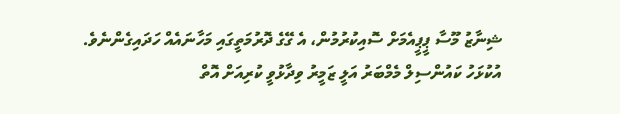ޝިނާޒު މޫސާ ޕީޕީއެމަށް ސޮއިކުރުމުން، އެ ގޭގެ ދޮރުމަތީގައި މަހާނައެއް ހަދައިގެންނެވެ.
އުކުޅަހު ކައުންސިލް މެމްބަރު އަލީ ޒަމީރު ވިދާޅުވީ ކުރިއަށް އޮތް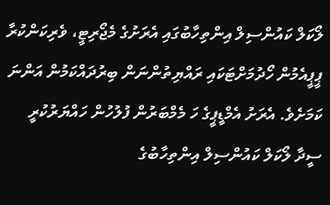ލޯކަލް ކައުންސިލް އިންތިހާބުގައި އެރަށުގެ މެޖޯރިޓީ، ވެރިކަންކުރާ ޕީޕީއެމުން ހޯދުމަށްޓަކައި ރައްޔިތުންނަން ބިރުދައްކަމުން އަންނަ ކަމަށެވެ. އެރަށު އެމްޑީޕީގެ ހަ މެމްބަރުން ފުލުހުން ހައްޔަރުކުރީ ސީދާ ލޯކަލް ކައުންސިލް އިންތިހާބުގެ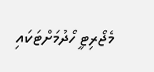މެޖޯރިޓީ ހޯދުމަށްޓަކައި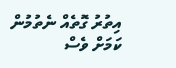އިތުރު ގޮތެއް ނެތުމުން ކަމަށް ވެސް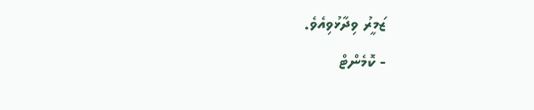ޒަމީރު ވިދާޅުވިއެވެ.
- ކޮމެންޓް